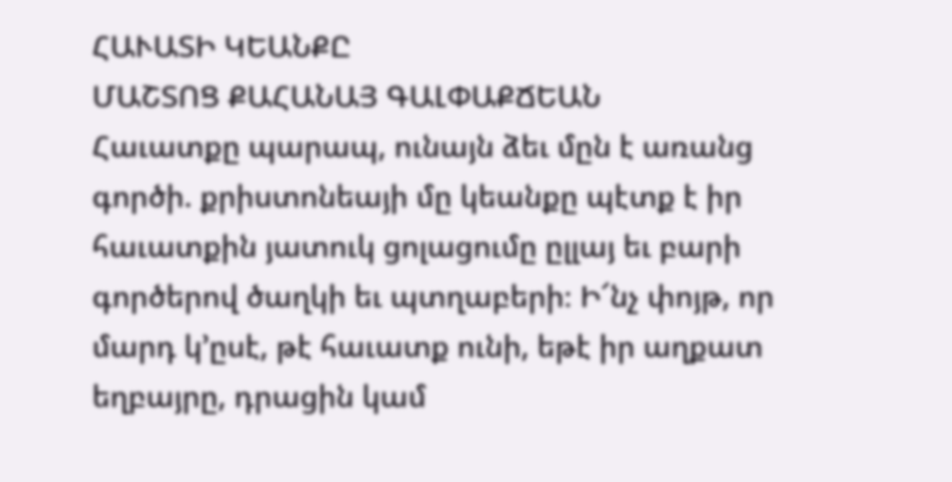ՀԱՒԱՏԻ ԿԵԱՆՔԸ
ՄԱՇՏՈՑ ՔԱՀԱՆԱՅ ԳԱԼՓԱՔՃԵԱՆ
Հաւատքը պարապ, ունայն ձեւ մըն է առանց գործի. քրիստոնեայի մը կեանքը պէտք է իր հաւատքին յատուկ ցոլացումը ըլլայ եւ բարի գործերով ծաղկի եւ պտղաբերի։ Ի՜նչ փոյթ, որ մարդ կ՚ըսէ, թէ հաւատք ունի, եթէ իր աղքատ եղբայրը, դրացին կամ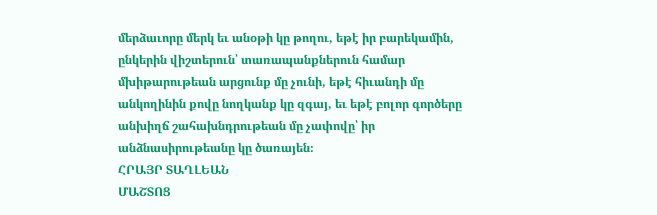մերձաւորը մերկ եւ անօթի կը թողու, եթէ իր բարեկամին, ընկերին վիշտերուն՝ տառապանքներուն համար մխիթարութեան արցունք մը չունի, եթէ հիւանդի մը անկողինին քովը նողկանք կը զգայ, եւ եթէ բոլոր գործերը անխիղճ շահախնդրութեան մը չափովը՝ իր անձնասիրութեանը կը ծառայեն։
ՀՐԱՅՐ ՏԱՂԼԵԱՆ
ՄԱՇՏՈՑ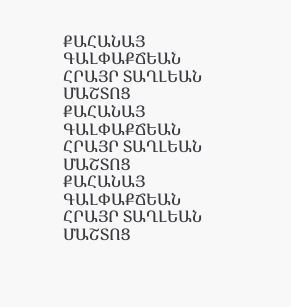ՔԱՀԱՆԱՅ ԳԱԼՓԱՔՃԵԱՆ
ՀՐԱՅՐ ՏԱՂԼԵԱՆ
ՄԱՇՏՈՑ ՔԱՀԱՆԱՅ ԳԱԼՓԱՔՃԵԱՆ
ՀՐԱՅՐ ՏԱՂԼԵԱՆ
ՄԱՇՏՈՑ ՔԱՀԱՆԱՅ ԳԱԼՓԱՔՃԵԱՆ
ՀՐԱՅՐ ՏԱՂԼԵԱՆ
ՄԱՇՏՈՑ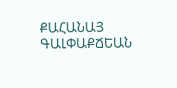ՔԱՀԱՆԱՅ ԳԱԼՓԱՔՃԵԱՆ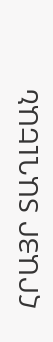ՀՐԱՅՐ ՏԱՂԼԵԱՆ